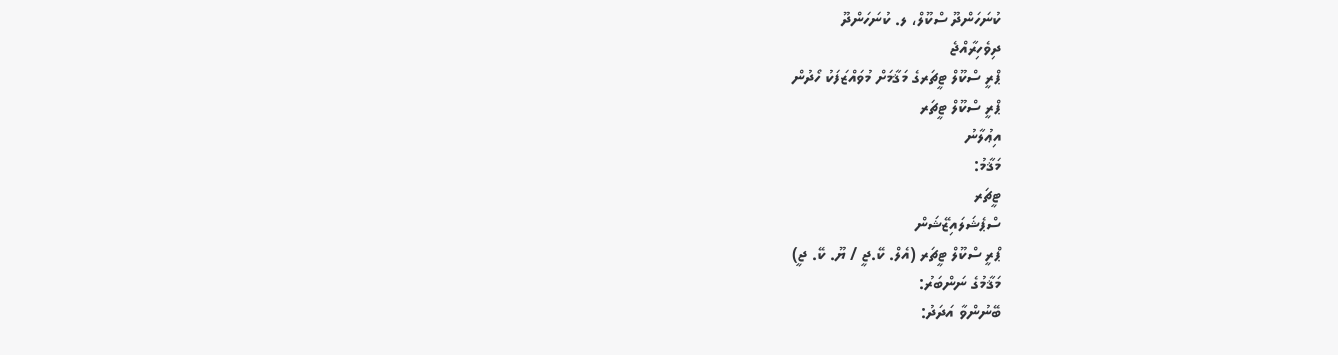ކުނަހަންދޫ ސްކޫލް، ލ. ކުނަހަންދޫ
ދިވެހިރާއްޖެ
ޕްރީ ސްކޫލް ޓީޗަރގެ މަޤާމަށް މުވައްޒަފަކު ހޯދުން
ޕްރީ ސްކޫލް ޓީޗަރ
އިޢުލާނު
މަޤާމު:
ޓީޗަރ
ސްޕެޝަލައިޒޭޝަން
ޕްރީ ސްކޫލް ޓީޗަރ (އެލް. ކޭ.ޖީ / ޔޫ. ކޭ. ޖީ)
މަޤާމުގެ ނަންބަރު:
ބޭނުންވާ އަދަދު: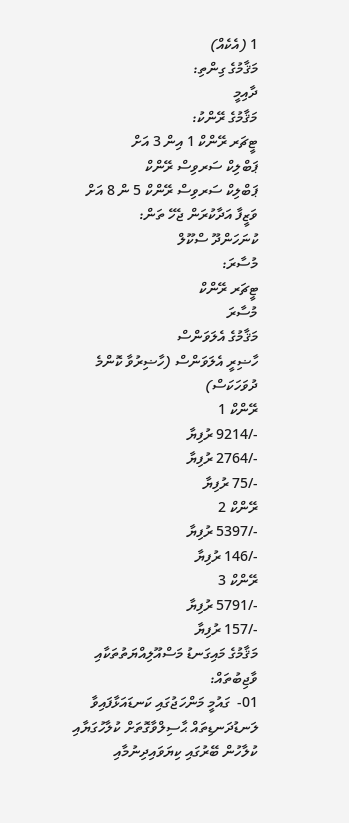1 (އެކެއް)
މަޤާމުގެ ގިންތި:
ދާއިމީ
މަޤާމުގެ ރޭންކު:
ޓީޗަރ ރޭންކް 1 އިން 3 އަށް
ޕަބްލިކް ސަރވިސް ރޭންކް
ޕަބްލިކް ސަރވިސް ރޭންކް 5 ން 8 އަށް
ވަޒީފާ އަދާކުރަން ޖެހޭ ތަން:
ކުނަހަންދޫ ސްކޫލް
މުސާރަ:
ޓީޗަރ ރޭންކް
މުސާރަ
މަޤާމުގެ އެލަވަންސް
ހާޟިރީ އެލަވަންސް (ހާޟިރުވާ ކޮންމެ ދުވަހަކަސް)
ރޭންކް 1
-/9214 ރުފިޔާ
-/2764 ރުފިޔާ
-/75 ރުފިޔާ
ރޭންކް 2
-/5397 ރުފިޔާ
-/146 ރުފިޔާ
ރޭންކް 3
-/5791 ރުފިޔާ
-/157 ރުފިޔާ
މަޤާމުގެ މައިގަނޑު މަސްއޫލިއްޔަތުތަކާއި ވާޖިބުތައް:
01-  ގައުމީ މަންހަޖުގައި ކަނޑައަޅާފައިވާ ލަނޑުދަނޑިތައް ޙާސިލްވާގޮތަށް ކުލާހުގަޔާއި ކުލާހުން ބޭރުގައި ކިޔަވައިދިނުމާއި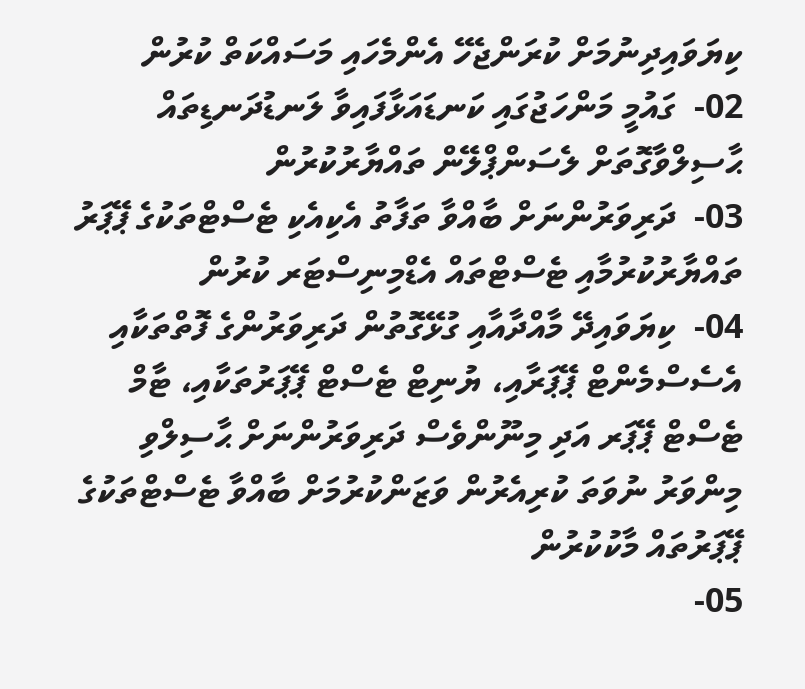ކިޔަވައިދިނުމަށް ކުރަންޖެހޭ އެންމެހައި މަސައްކަތް ކުރުން
02-  ގައުމީ މަންހަޖުގައި ކަނޑައަޅާފައިވާ ލަނޑުދަނޑިތައް ޙާސިލްވާގޮތަށް ލެސަންޕްލޭން ތައްޔާރުކުރުން
03-  ދަރިވަރުންނަށް ބާއްވާ ތަފާތު އެކިއެކި ޓެސްޓްތަކުގެ ޕޭޕަރު ތައްޔާރުކުރުމާއި ޓެސްޓްތައް އެޑްމިނިސްޓަރ ކުރުން
04-  ކިޔަވައިދޭ މާއްދާއާއި ގުޅޭގޮތުން ދަރިވަރުންގެ ފޮތްތަކާއި އެސެސްމެންޓް ޕޭޕަރާއި، ޔުނިޓް ޓެސްޓް ޕޭޕަރުތަކާއި، ޓާމް ޓެސްޓް ޕޭޕަރ އަދި މިނޫންވެސް ދަރިވަރުންނަށް ޙާސިލްވި މިންވަރު ނުވަތަ ކުރިއެރުން ވަޒަންކުރުމަށް ބާއްވާ ޓެސްޓްތަކުގެ ޕޭޕަރުތައް މާކުކުރުން
05-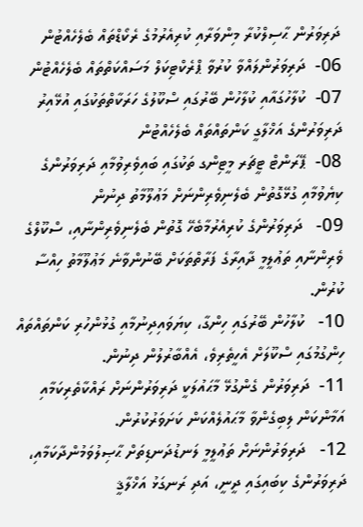ދަރިވަރުން ޙާސިލްކުރާ މިންވަރާއި ކުރިއެރުމުގެ ރެކޯޑްތައް ބެލެހެއްޓުން
06-  ދަރިވަރުންލައްވާ ކުރުވާ ޕްރެކްޓިކަލް މަސައްކަތްތައް ބެލެހެއްޓުން
07-  ކުލާހުގައާއި ކުލާހުން ބޭރުގައި ސްކޫލުގެ ހަރަކާތްތަކުގައި އުޅޭއިރު ދަރިވަރުންގެ އަޚްލާގީ ކަންތައްތައް ބެލެހެއްޓުން
08-  ޕޭރަންޓް ޓީޗަރ މީޓިންގ ތަކުގައި ބައިވެރިވުމާއި ދަރިވަރުންގެ ކިޔެވުމާއި ގުޅޭގޮތުން ބެލެނިވެރިންނަށް މަޢުލޫމާތު ދިނުން
09-   ދަރިވަރުންގެ ކުރިއެރުމާބެހޭ ގޮތުން ބެލެނިވެރިންނާއި، ސްކޫލްގެ ވެރިންނާއި ތަޢުލީމީ ދާއިރާގެ ފަރާތްތަކަށް ބޭނުންވާނެ މަޢުލޫމާތު ހިއްސާ ކުރުން.
10-   ކުލާހުން ބޭރުގައި ހިންގާ، ކިޔަވައިދިނުމާއި ގުޅުންހުރި ކަންތައްތައް ހިންގުމުގައި ސްކޫލަށް އެހީތެރިވެ، އެއްބާރުލުން ދިނުން.
11-  ދަރިވަރުން ގެންގުޅޭ މާޙައުލަކީ ދަރިވަރުންނަށް ރައްކާތެރިކަމާއި އަމާންކަން ލިބިގެންވާ މާޙައުލެއްކަން ކަށަވަރުކުރުން.
12-   ދަރިވަރުންނަށް ތަޢުލީމީ ލަނޑުދަނޑިތަށް ޙާޞިލުވަމުންދާކަމާއި، ދަރިވަރުންގެ ކިބައިގައި ދީނީ، އަދި ރަނގަޅު އަޚްލާޤީ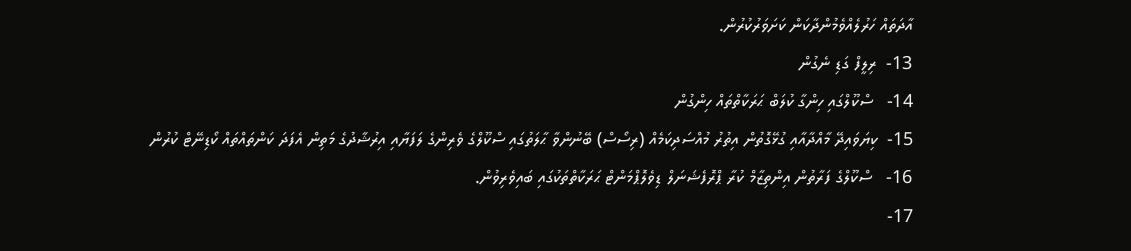އާދަތައް ހަރުލެއްވެމުންދާކަން ކަށަވަރުކުރުން.
13-  ރިލީފް ގަޑި ނެގުން
14-   ސްކޫލްގައި ހިންގާ ކުލަބް ޙަރަކާތްތައް ހިންގުން
15-  ކިޔަވައިދޭ މާއްދާއާއި ގުޅޭގޮތުން އިތުރު މުއްސަދިކަމެއް (ރިސޯސް) ބޭނުންވާ ޙާލަތުގައި ސްކޫލްގެ ވެރިންގެ ލަފަޔާއި އިރުޝާދުގެ މަތިން އެފަދަ ކަންތައްތައް ކޯޑިނޭޓް ކުރުން
16-   ސްކޫލްގެ ފަރާތުން އިންތިޒާމް ކުރާ ޕްރޮފެޝަނަލް ޑިވެލޮޕްމަންޓް ޙަރަކާތްތަކުގައި ބައިވެރިވުން.
17-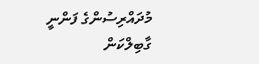މުދައްރިސުންގެ ފަންނީ ގާބިލްކަން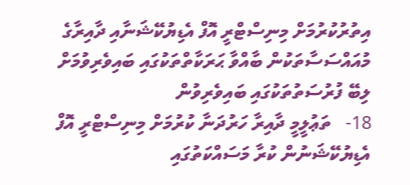އިތުރުކުރުމަށް މިނިސްޓްރީ އޮފް އެޑިޔުކޭޝަނާއި ދާއިރާގެ މުއައްސަސާތަކުން ބާއްވާ ޙަރަކާތްތަކުގައި ބައިވެރިވުމަށް ލިބޭ ފުރުސަތުތަކުގައި ބައިވެރިވުން
18-   ތަޢުލީމީ ދާއިރާ ހަރުދަނާ ކުރުމަށް މިނިސްޓްރީ އޮފް އެޑިޔުކޭޝަނުން ކުރާ މަސައްކަތުގައި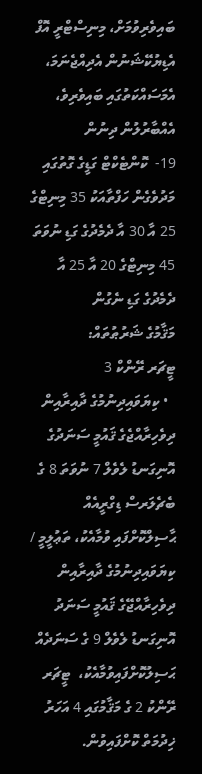ބައިވެރިވުމަށް، މިނިސްޓްރީ އޮފް އެޑިޔުކޭޝަނުން އެދިއްޖެނަމަ، އެމަސައްކަތުގައި ބައިވެރިވެ، އެއްބާރުލުން ދިނުން
19-  ކޮންޓެކްޓް ގަޑީގެ ގޮތުގައި މަދުވެގެން ހަފްތާއަކު 35 މިނިޓްގެ 25 އާ 30 އާ ދެމެދުގެ ގަޑި ނުވަތަ 45 މިނިޓްގެ 20 އާ 25 އާ ދެމެދުގެ ގަޑި ނެގުން
މަޤާމުގެ ޝަރުޠުތައް:
ޓީޗަރ ރޭންކް 3
  • ކިޔަވައިދިނުމުގެ ދާއިރާއިން ދިވެހިރާއްޖެގެ ޤައުމީ ސަނަދުގެ އޮނިގަނޑު ލެވެލް 7 ނުވަތަ 8 ގެ ބެޗެލަރސް ޑިގްރީއެއް ޙާސިލްކޮށްފައި ވުމާއެކު، ތަޢުލީމީ / ކިޔަވައިދިނުމުގެ ދާއިރާއިން ދިވެހިރާއްޖޭގެ ޤައުމީ ސަނަދު އޮނިގަނޑު ލެވެލް 9 ގެ ސަނަދެއް ޙަސިލުކޮށްފައިވުމާއެކު،  ޓީޗަރ ރޭންކު 2 ގެ މަޤާމުގައި 4 އަހަރު ޚިދުމަތް ކޮށްފައިވުން.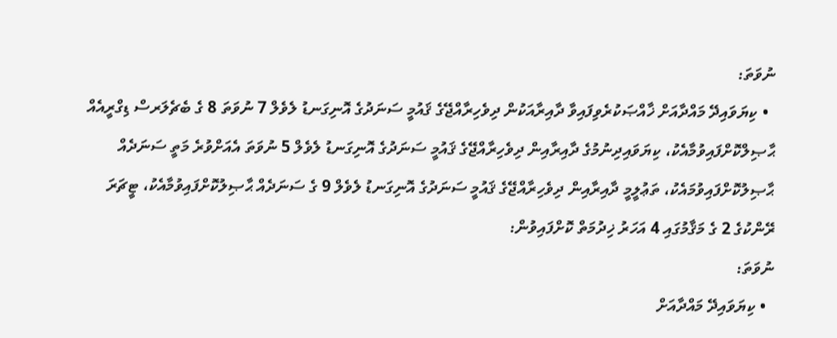ނުވަތަ:
  • ކިޔަވައިދޭ މައްދާއަށް ޚާއްޞަކުރެވިފައިވާ ދާއިރާއަކުން ދިވެހިރާއްޖޭގެ ޤައުމީ ސަނަދުގެ އޮނިގަނޑު ލެވެލް 7 ނުވަތަ 8 ގެ ބެޗެލަރސް ޑިގްރީއެއް ޙާޞިލްކޮށްފައިވުމާއެކު، ކިޔަވައިދިނުމުގެ ދާއިރާއިން ދިވެހިރާއްޖޭގެ ޤައުމީ ސަނަދުގެ އޮނިގަނޑު ލެވެލް 5 ނުވަތަ އެއަށްވުރެ މަތީ ސަނަދެއް ޙާޞިލުކޮށްފައިވުމައެކު، ތަޢުލީމީ ދާއިރާއިން ދިވެހިރާއްޖޭގެ ޤައުމީ ސަނަދުގެ އޮނިގަނޑު ލެވެލް 9 ގެ ސަނަދެއް ޙާޞިލުކޮށްފައިވުމާއެކު، ޓީޗަރަ ރޭންކުގެ 2 ގެ މަޤާމުގައި 4 އަހަރު ޚިދުމަތް ކޮށްފައިވުން:
ނުވަތަ:
  • ކިޔަވައިދޭ މައްދާއަށް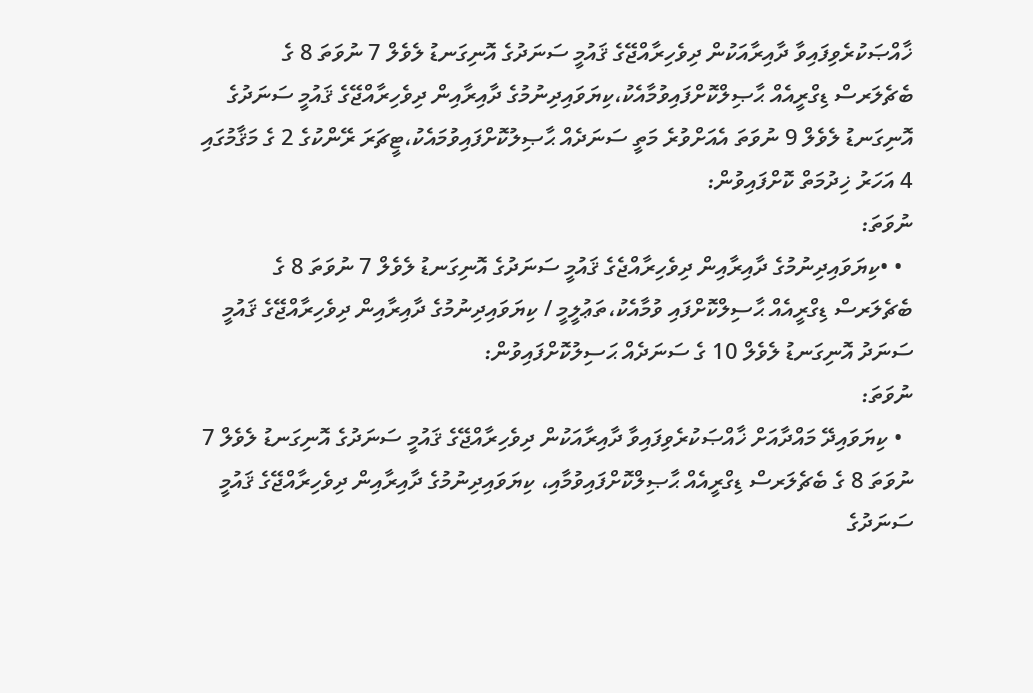ޚާއްޞަކުރެވިފައިވާ ދާއިރާއަކުން ދިވެހިރާއްޖޭގެ ޤައުމީ ސަނަދުގެ އޮނިގަނޑު ލެވެލް 7 ނުވަތަ 8 ގެ ބެޗެލަރސް ޑިގްރީއެއް ޙާޞިލްކޮށްފައިވުމާއެކު،ކިޔަވައިދިނުމުގެ ދާއިރާއިން ދިވެހިރާއްޖޭގެ ޤައުމީ ސަނަދުގެ އޮނިގަނޑު ލެވެލް 9 ނުވަތަ އެއަށްވުރެ މަތީ ސަނަދެއް ޙާޞިލުކޮށްފައިވުމައެކު،ޓީޗަރަ ރޭންކުގެ 2 ގެ މަޤާމުގައި 4 އަހަރު ޚިދުމަތް ކޮށްފައިވުން:
ނުވަތަ:
  • •ކިޔަވައިދިނުމުގެ ދާއިރާއިން ދިވެހިރާއްޖެގެ ޤައުމީ ސަނަދުގެ އޮނިގަނޑު ލެވެލް 7 ނުވަތަ 8 ގެ ބެޗެލަރސް ޑިގްރީއެއް ޙާސިލްކޮށްފައި ވުމާއެކު،ތަޢުލީމީ / ކިޔަވައިދިނުމުގެ ދާއިރާއިން ދިވެހިރާއްޖޭގެ ޤައުމީ ސަނަދު އޮނިގަނޑު ލެވެލް 10 ގެ ސަނަދެއް ޙަސިލުކޮށްފައިވުން:
ނުވަތަ:
  • ކިޔަވައިދޭ މައްދާއަށް ޚާއްޞަކުރެވިފައިވާ ދާއިރާއަކުން ދިވެހިރާއްޖޭގެ ޤައުމީ ސަނަދުގެ އޮނިގަނޑު ލެވެލް 7 ނުވަތަ 8 ގެ ބެޗެލަރސް ޑިގްރީއެއް ޙާޞިލްކޮށްފައިވުމާއި، ކިޔަވައިދިނުމުގެ ދާއިރާއިން ދިވެހިރާއްޖޭގެ ޤައުމީ ސަނަދުގެ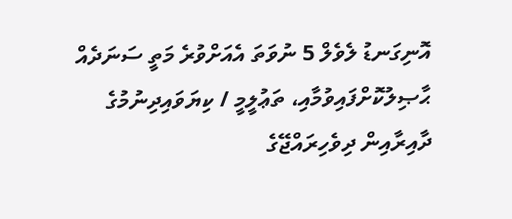އޮނިގަނޑު ލެވެލް 5 ނުވަތަ އެއަށްވުރެ މަތީ ސަނަދެއް ޙާޞިލުކޮށްފައިވުމާއި، ތަޢުލީމީ / ކިޔަވައިދިނުމުގެ ދާއިރާއިން ދިވެހިރައްޖޭގެ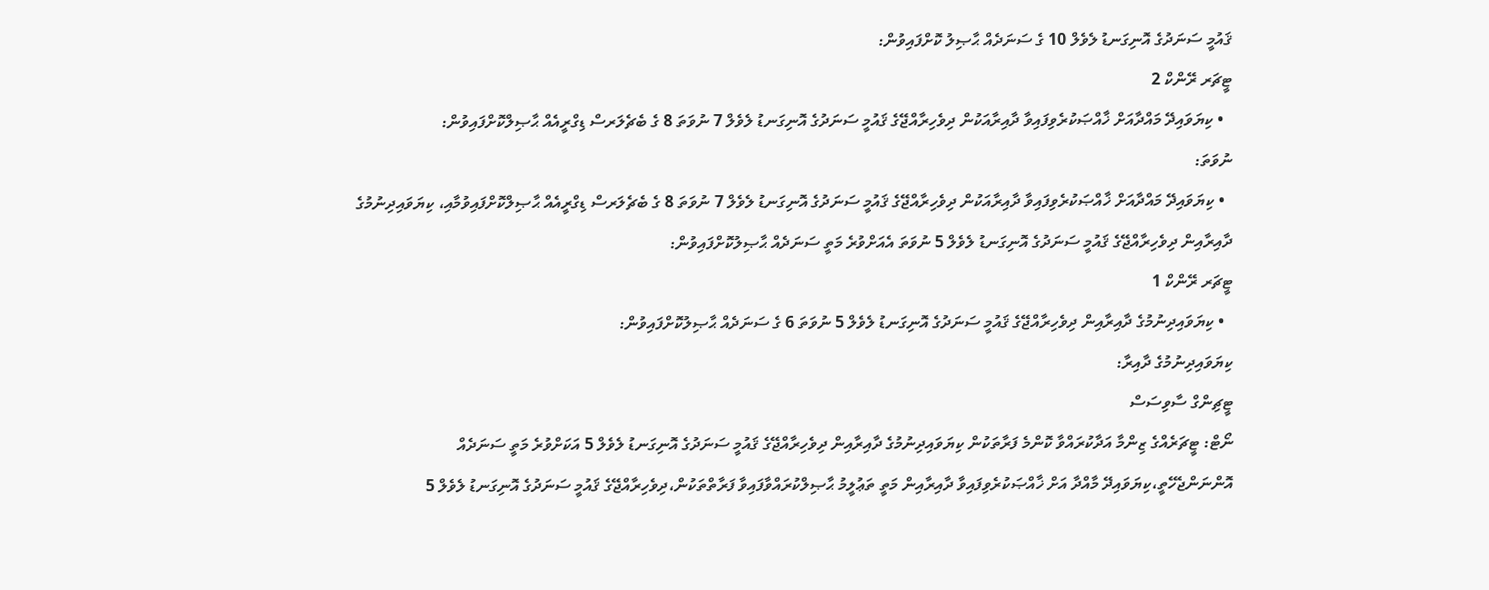ޤައުމީ ސަނަދުގެ އޮނިގަނޑު ލެވެލް 10 ގެ ސަނަދެއް ޙާޞިލު ކޮށްފައިވުން:
ޓީޗަރ ރޭންކް 2
  • ކިޔަވައިދޭ މައްދާއަށް ޚާއްޞަކުރެވިފައިވާ ދާއިރާއަކުން ދިވެހިރާއްޖޭގެ ޤައުމީ ސަނަދުގެ އޮނިގަނޑު ލެވެލް 7 ނުވަތަ 8 ގެ ބެޗެލަރސް ޑިގްރީއެއް ޙާޞިލްކޮށްފައިވުން:
ނުވަތަ:
  • ކިޔަވައިދޭ މައްދާއަށް ޚާއްޞަކުރެވިފައިވާ ދާއިރާއަކުން ދިވެހިރާއްޖޭގެ ޤައުމީ ސަނަދުގެ އޮނިގަނޑު ލެވެލް 7 ނުވަތަ 8 ގެ ބެޗެލަރސް ޑިގްރީއެއް ޙާޞިލްކޮށްފައިވުމާއި، ކިޔަވައިދިނުމުގެ ދާއިރާއިން ދިވެހިރާއްޖޭގެ ޤައުމީ ސަނަދުގެ އޮނިގަނޑު ލެވެލް 5 ނުވަތަ އެއަށްވުރެ މަތީ ސަނަދެއް ޙާޞިލުކޮށްފައިވުން:
ޓީޗަރ ރޭންކް 1
  • ކިޔަވައިދިނުމުގެ ދާއިރާއިން ދިވެހިރާއްޖޭގެ ޤައުމީ ސަނަދުގެ އޮނިގަނޑު ލެވެލް 5 ނުވަތަ 6 ގެ ސަނަދެއް ޙާޞިލުކޮށްފައިވުން:
ކިޔަވައިދިނުމުގެ ދާއިރާ:
ޓީޗިންގް ސާވިސަސް
ނޯޓް: ޓީޗަރެއްގެ ޒިންމާ އަދާކުރައްވާ ކޮންމެ ފަރާތަކުން ކިޔަވައިދިނުމުގެ ދާއިރާއިން ދިވެހިރާއްޖޭގެ ޤައުމީ ސަނަދުގެ އޮނިގަނޑު ލެވެލް 5 އަކަށްވުރެ މަތީ ސަނަދެއް އޮންނަންޖެހޭތީ،ކިޔަވައިދޭ މާއްދާ އަށް ޚާއްޞަކުރެވިފައިވާ ދާއިރާއިން މަތީ ތަޢުލީމު ޙާޞިލްކުރައްވާފައިވާ ފަރާތްތަކުން،ދިވެހިރާއްޖޭގެ ޤައުމީ ސަނަދުގެ އޮނިގަނޑު ލެވެލް 5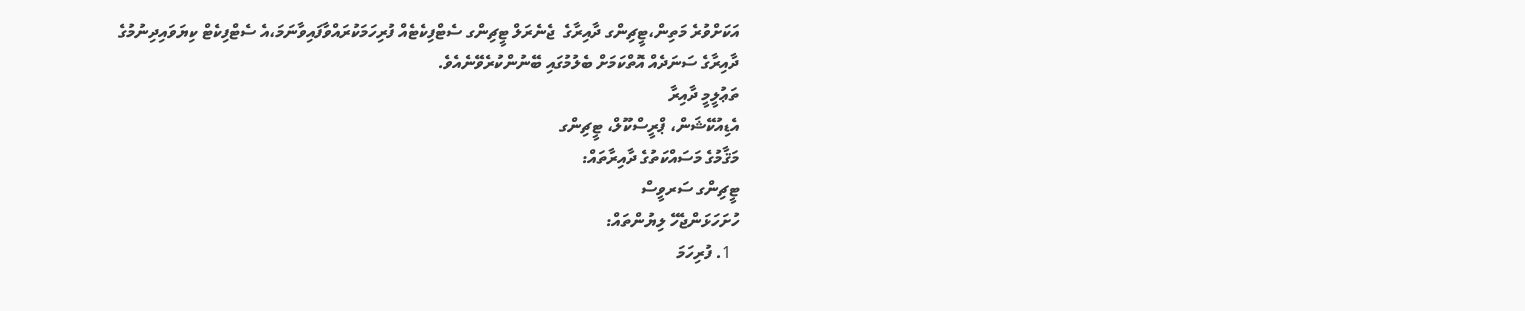އަކަށްވުރެ މަތިން،ޓީޗިންގ ދާއިރާގެ  ޖެނެރަލް ޓީޗިންގ ސެޓްފިކެޓެއް ފުރިހަމަކުރައްވާފައިވާނަމަ،އެ ސެޓްފިކެޓް ކިޔަވައިދިނުމުގެ ދާއިރާގެ ސަނަދެއް އޮތްކަމަށް ބެލުމުގައި ބޭނުންކުރެވޭނެއެވެ.
ތަޢުލީމީ ދާއިރާ
އެޑިއުކޭޝަން، ޕްރީސްކޫލް، ޓީޗިންގ
މަޤާމުގެ މަސައްކަތުގެ ދާއިރާތައް:
ޓީޗިންގ ސަރވީސް
ހުށަހަޅަންޖެހޭ ލިޔުންތައް:
  1. ފުރިހަމަ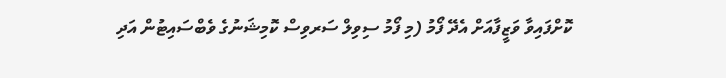ކޮށްފައިވާ ވަޒީފާއަށް އެދޭ ފޯމު (މި ފޯމު ސިވިލް ސަރވިސް ކޮމިޝަނުގެ ވެބްސައިޓުން އަދި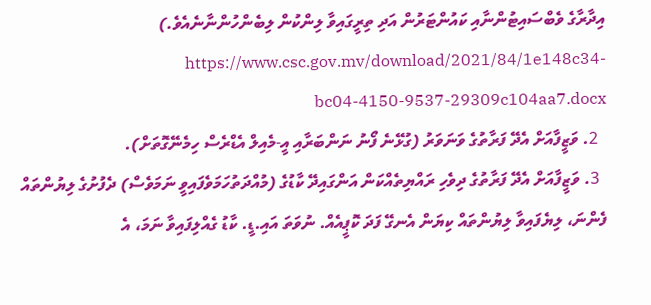އިދާރާގެ ވެބްސައިޓުންނާއި ކައުންޓަރުން އަދި ތިރީގައިވާ ލިންކުން ލިބެންހުންނާނެއެވެ.)  https://www.csc.gov.mv/download/2021/84/1e148c34-bc04-4150-9537-29309c104aa7.docx
  2. ވަޒީފާއަށް އެދޭ ފަރާތުގެ ވަނަވަރު (ގުޅޭނެ ފޯނު ނަންބަރާއި އީ-މެއިލް އެޑްރެސް ހިމެނޭގޮތަށް).
  3. ވަޒީފާއަށް އެދޭ ފަރާތުގެ ދިވެހި ރައްޔިތެއްކަން އަންގައިދޭ ކާޑުގެ (މުއްދަތުހަމަވެފައިވީ ނަމަވެސް) ދެފުށުގެ ލިޔުންތައް ފެންނަ، ލިޔެފައިވާ ލިޔުންތައް ކިޔަން އެނގޭ ފަދަ ކޮޕީއެއް. ނުވަތަ އައި.ޑީ. ކާޑު ގެއްލިފައިވާ ނަމަ، އެ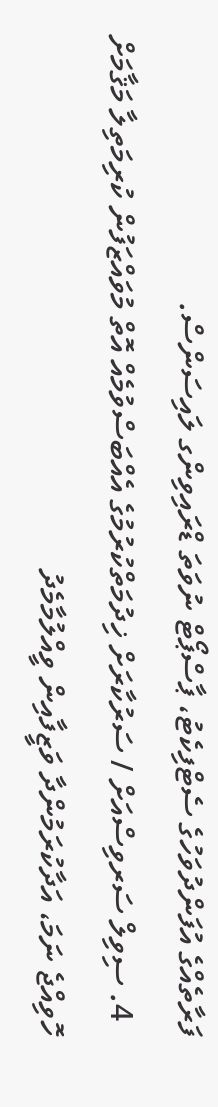ފަރާތެއްގެ އުފަންދުވަހުގެ ސެޓްފިކެޓު، ޕާސްޕޯޓް ނުވަތަ ޑްރައިވިންގ ލައިސަންސް.
  4. ސިވިލް ސަރވިސްއަށް / ސަރުކާރަށް ޚިދުމަތްކުރުމުގެ އެއްބަސްވުމެއް އޮތް މުވައްޒަފުން ކުރިމަތިލާ މަޤާމަށް ހޮވިއްޖެ ނަމަ، އަދާކުރަމުންދާ ވަޒީފާއިން ވީއްލުމާމެދު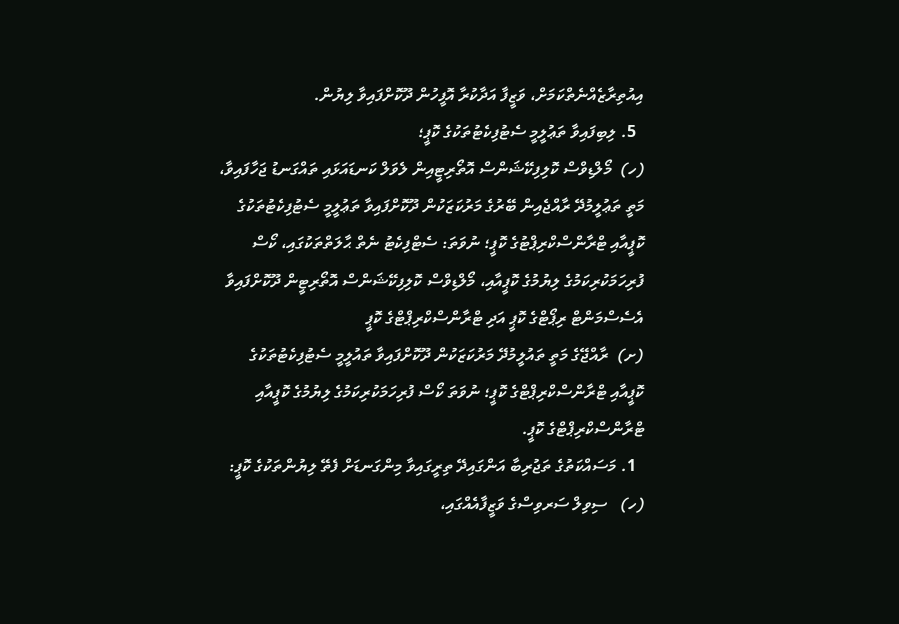އިއުތިރާޒެއްނެތްކަމަށް، ވަޒީފާ އަދާކުރާ އޮފީހުން ދޫކޮށްފައިވާ ލިޔުން.
  5. ލިބިފައިވާ ތަޢުލީމީ ސެޓުފިކެޓުތަކުގެ ކޮޕީ؛
(ހ)  މޯލްޑިވްސް ކޮލިފިކޭޝަންސް އޮތޯރިޓީއިން ލެވަލް ކަނޑައަޅައި ތައްގަނޑު ޖަހާފައިވާ، މަތީ ތަޢުލީމުދޭ ރާއްޖެއިން ބޭރުގެ މަރުކަޒަކުން ދޫކޮށްފައިވާ ތަޢުލީމީ ސެޓުފިކެޓުތަކުގެ ކޮޕީއާއި ޓްރާންސްކްރިޕްޓުގެ ކޮޕީ؛ ނުވަތަ: ސެޓްފިކެޓު ނެތް ޙާލަތްތަކުގައި، ކޯސް ފުރިހަމަކުރިކަމުގެ ލިޔުމުގެ ކޮޕީއާއި، މޯލްޑިވްސް ކޮލިފިކޭޝަންސް އޮތޯރިޓީން ދޫކޮށްފައިވާ އެސެސްމަންޓް ރިޕޯޓްގެ ކޮޕީ އަދި ޓްރާންސްކްރިޕްޓްގެ ކޮޕީ
(ށ)  ރާއްޖޭގެ މަތީ ތައުލީމުދޭ މަރުކަޒަކުން ދޫކޮށްފައިވާ ތައުލީމީ ސެޓުފިކެޓުތަކުގެ ކޮޕީއާއި ޓްރާންސްކްރިޕްޓްގެ ކޮޕީ؛ ނުވަތަ ކޯސް ފުރިހަމަކުރިކަމުގެ ލިޔުމުގެ ކޮޕީއާއި ޓްރާންސްކްރިޕްޓްގެ ކޮޕީ.
  1. މަސައްކަތުގެ ތަޖުރިބާ އަންގައިދޭ ތިރީގައިވާ މިންގަނޑަށް ފެތޭ ލިޔުންތަކުގެ ކޮޕީ:
(ހ)   ސިވިލް ސަރވިސްގެ ވަޒީފާއެއްގައި،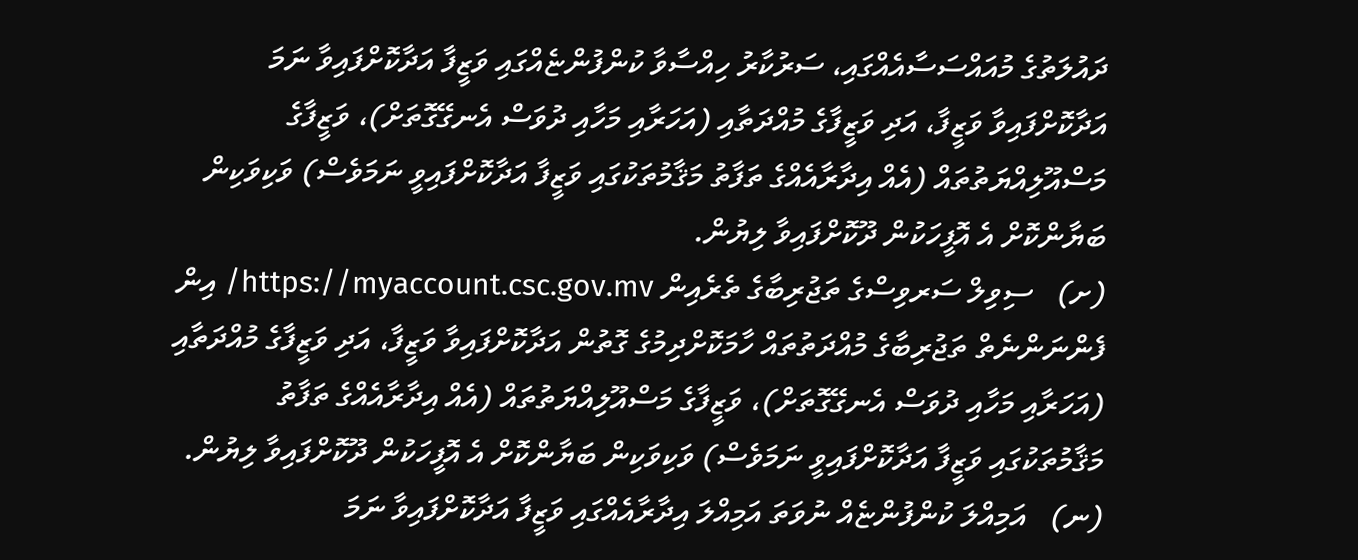ދައުލަތުގެ މުއައްސަސާއެއްގައި، ސަރުކާރު ހިއްސާވާ ކުންފުންޏެއްގައި ވަޒީފާ އަދާކޮށްފައިވާ ނަމަ އަދާކޮށްފައިވާ ވަޒީފާ، އަދި ވަޒީފާގެ މުއްދަތާއި (އަހަރާއި މަހާއި ދުވަސް އެނގޭގޮތަށް)، ވަޒީފާގެ މަސްއޫލިއްޔަތުތައް (އެއް އިދާރާއެއްގެ ތަފާތު މަޤާމުތަކުގައި ވަޒީފާ އަދާކޮށްފައިވީ ނަމަވެސް) ވަކިވަކިން ބަޔާންކޮށް އެ އޮފީހަކުން ދޫކޮށްފައިވާ ލިޔުން.
(ށ)   ސިވިލް ސަރވިސްގެ ތަޖުރިބާގެ ތެރެއިން https://myaccount.csc.gov.mv/ އިން ފެންނަންނެތް ތަޖުރިބާގެ މުއްދަތުތައް ހާމަކޮށްދިމުގެ ގޮތުން އަދާކޮށްފައިވާ ވަޒީފާ، އަދި ވަޒީފާގެ މުއްދަތާއި (އަހަރާއި މަހާއި ދުވަސް އެނގޭގޮތަށް)، ވަޒީފާގެ މަސްއޫލިއްޔަތުތައް (އެއް އިދާރާއެއްގެ ތަފާތު މަޤާމުތަކުގައި ވަޒީފާ އަދާކޮށްފައިވީ ނަމަވެސް) ވަކިވަކިން ބަޔާންކޮށް އެ އޮފީހަކުން ދޫކޮށްފައިވާ ލިޔުން.
(ނ)   އަމިއްލަ ކުންފުންޏެއް ނުވަތަ އަމިއްލަ އިދާރާއެއްގައި ވަޒީފާ އަދާކޮށްފައިވާ ނަމަ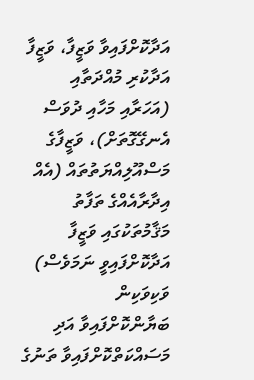އަދާކޮށްފައިވާ ވަޒީފާ، ވަޒީފާ އަދާކުރި މުއްދަތާއި (އަހަރާއި މަހާއި ދުވަސް އެނގޭގޮތަށް)، ވަޒީފާގެ މަސްއޫލިއްޔަތުތައް (އެއް އިދާރާއެއްގެ ތަފާތު މަޤާމުތަކުގައި ވަޒީފާ އަދާކޮށްފައިވީ ނަމަވެސް) ވަކިވަކިން ބަޔާންކޮށްފައިވާ އަދި މަސައްކަތްކޮށްފައިވާ ތަނުގެ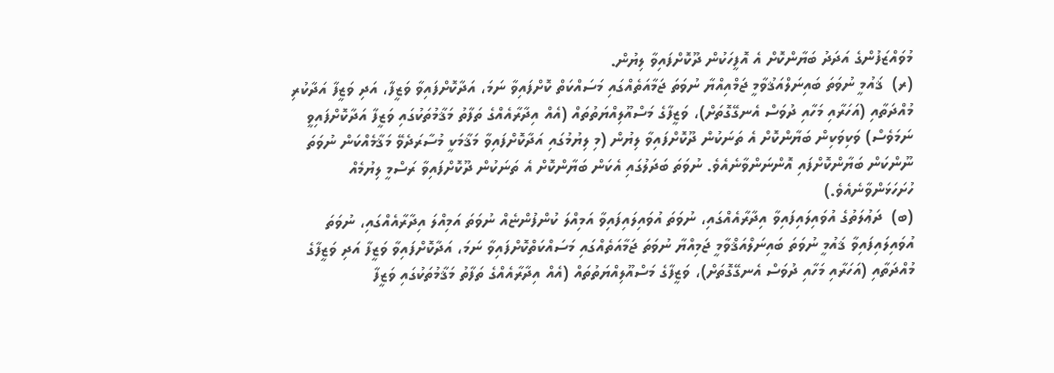މުވައްޒަފުންގެ އަދަދު ބަޔާންކޮށް އެ އޮފީހަކުން ދޫކޮށްފައިވާ ލިޔުން.
(ރ)  ޤައުމީ ނުވަތަ ބައިނަލްއަޤުވާމީ ޖަމްއިއްޔާ ނުވަތަ ޖަމާއަތެއްގައި މަސައްކަތް ކޮށްފައިވާ ނަމަ، އަދާކޮށްފައިވާ ވަޒީފާ، އަދި ވަޒީފާ އަދާކުރި މުއްދަތާއި (އަހަރާއި މަހާއި ދުވަސް އެނގޭގޮތަށް)، ވަޒީފާގެ މަސްއޫލިއްޔަތުތައް (އެއް އިދާރާއެއްގެ ތަފާތު މަޤާމުތަކުގައި ވަޒީފާ އަދާކޮށްފައިވީ ނަމަވެސް) ވަކިވަކިން ބަޔާންކޮށް އެ ތަނަކުން ދޫކޮށްފައިވާ ލިޔުން (މި ލިޔުމުގައި އަދާކޮށްފައިވާ މަޤާމަކީ މުސާރަދެވޭ މަޤާމެއްކަން ނުވަތަ ނޫންކަން ބަޔާންކޮށްފައި އޮންނަންވާނެއެވެ. ނުވަތަ ބަދަލުގައި އެކަން ބަޔާންކޮށް އެ ތަނަކުން ދޫކޮށްފައިވާ ރަސްމީ ލިޔުމެއް ހުށަހަޅަންވާނެއެވެ.)
(ބ)  ދަޢުލަތުގެ އުވައިލައިފައިވާ އިދާރާއެއްގައި، ނުވަތަ އުވައިލައިފައިވާ އަމިއްލަ ކުންފުންޏެއް ނުވަތަ އަމިއްލަ އިދާރާއެއްގައި، ނުވަތަ އުވައިލައިފައިވާ ޤައުމީ ނުވަތަ ބައިނަލްއަޤްވާމީ ޖަމިއްޔާ ނުވަތަ ޖަމާއަތެއްގައި މަސައްކަތްކޮށްފައިވާ ނަމަ، އަދާކޮށްފައިވާ ވަޒީފާ އަދި ވަޒީފާގެ މުއްދަތާއި (އަހަރާއި މަހާއި ދުވަސް އެނގޭގޮތަށް)، ވަޒީފާގެ މަސްއޫލިއްޔަތުތައް (އެއް އިދާރާއެއްގެ ތަފާތު މަޤާމުތަކުގައި ވަޒީފާ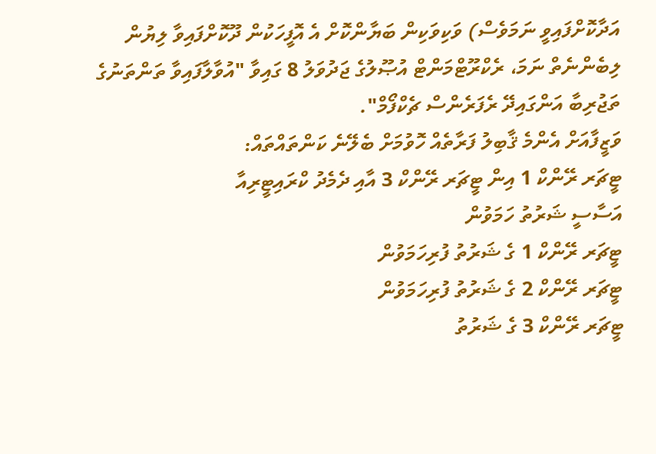އަދާކޮށްފައިވީ ނަމަވެސް) ވަކިވަކިން ބަޔާންކޮށް އެ އޮފީހަކުން ދޫކޮށްފައިވާ ލިޔުން ލިބެންނެތް ނަމަ، ރެކްރޫޓްމަންޓް އުޞޫލުގެ ޖަދުވަލު 8 ގައިވާ "އުވާލާފައިވާ ތަންތަނުގެ ތަޖުރިބާ އަންގައިދޭ ރެފަރެންސް ޗެކްފޯމް".
ވަޒީފާއަށް އެންމެ ޤާބިލު ފަރާތެއް ހޮވުމަށް ބެލޭނެ ކަންތައްތައް:
ޓީޗަރ ރޭންކް 1 އިން ޓީޗަރ ރޭންކް 3 އާއި ދެމެދު ކްރައިޓީރިއާ
އަސާސީ ޝަރުތު ހަމަވުން
ޓީޗަރ ރޭންކް 1 ގެ ޝަރުތު ފުރިހަމަވުން
ޓީޗަރ ރޭންކް 2 ގެ ޝަރުތު ފުރިހަމަވުން
ޓީޗަރ ރޭންކް 3 ގެ ޝަރުތު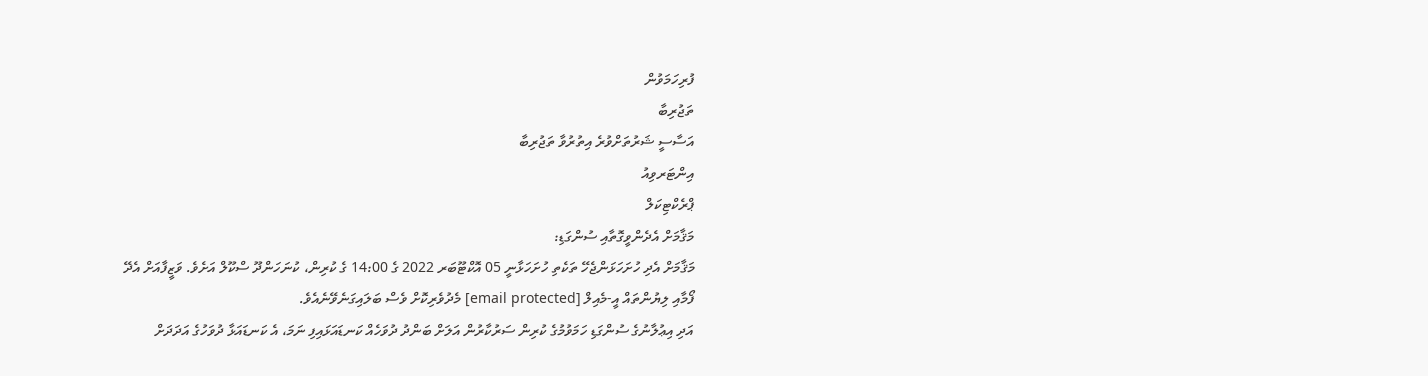ފުރިހަމަވުން
ތަޖުރިބާ
އަސާސީ ޝަރުތަށްވުރެ އިތުރުވާ ތަޖުރިބާ
އިންޓަރވިއު
ޕްރެކްޓިކަލް
މަޤާމަށް އެދެންވީގޮތާއި ސުންގަޑި:
މަޤާމަށް އެދި ހުށަހަޅަންޖެހޭ ތަކެތި ހުށަހަޅާނީ 05 އޮކްޓޫބަރ 2022 ގެ 14:00 ގެ ކުރިން، ކުނަހަންދޫ ސްކޫލް އަށެވެ. ވަޒީފާއަށް އެދޭ ފޯމާއި ލިޔުންތައް އީ-މެއިލް [email protected] މެދުވެރިކޮށް ވެސް ބަލައިގަނެވޭނެއެވެ.
އަދި އިޢުލާނުގެ ސުންގަޑި ހަމަވުމުގެ ކުރިން ސަރުކާރުން އަލަށް ބަންދު ދުވަހެއް ކަނޑައަޅައިފި ނަމަ، އެ ކަނޑައަޅާ ދުވަހުގެ އަދަދަށް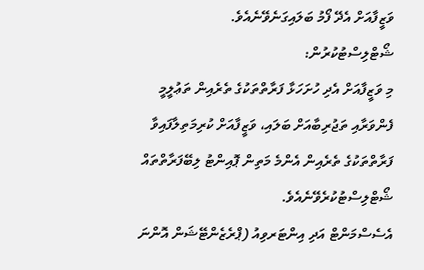ވަޒީފާއަށް އެދޭ ފޯމު ބަލައިގަނެވޭނެއެވެ.
ޝޯޓްލިސްޓުކުރުން:
މި ވަޒީފާއަށް އެދި ހުށަހަޅާ ފަރާތްތަކުގެ ތެރެއިން ތަޢުލީމީ ފެންވަރާއި ތަޖުރިބާއަށް ބަލައި، ވަޒީފާއަށް ކުރިމަތިލާފައިވާ ފަރާތްތަކުގެ ތެރެއިން އެންމެ މަތިން ޕޮއިންޓު ލިބޭފަރާތްތައް ޝޯޓްލިސްޓުކުރެވޭނެއެވެ.
އެސެސްމަންޓް އަދި އިންޓަރވިއު (ޕްރެޒެންޓޭޝަން އޮންނަ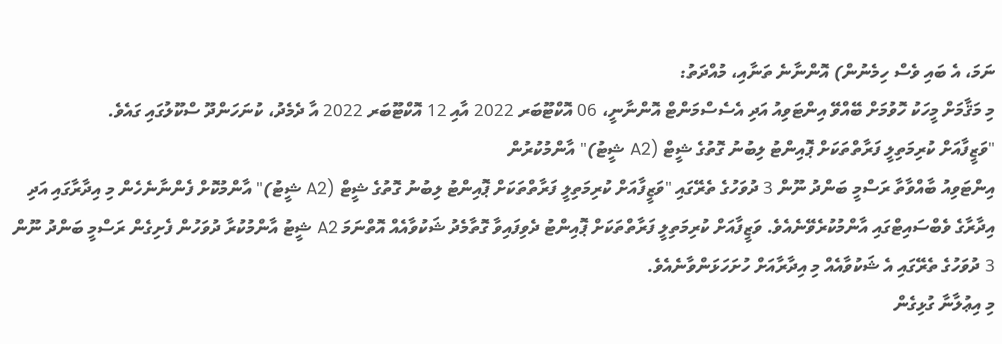ނަމަ، އެ ބައި ވެސް ހިމެނުން) އޮންނާނެ ތަނާއި، މުއްދަތު:
މި މަޤާމަށް މީހަކު ހޮވުމަށް ބޭއްވޭ އިންޓަވިއު އަދި އެސެސްމަންޓް އޮންނާނީ، 06 އޮކްޓޫބަރ 2022 އާއި 12 އޮކްޓޫބަރ 2022 އާ ދެމެދު، ކުނަހަންދޫ ސްކޫލުގައި ގައެވެ.
"ވަޒީފާއަށް ކުރިމަތިލީ ފަރާތްތަކަށް ޕޮއިންޓު ލިބުނު ގޮތުގެ ޝީޓް (A2 ޝީޓު)" އާންމުކުރުން
އިންޓަވިއު ބާއްވާތާ ރަސްމީ ބަންދު ނޫން 3 ދުވަހުގެ ތެރޭގައި "ވަޒީފާއަށް ކުރިމަތިލީ ފަރާތްތަކަށް ޕޮއިންޓު ލިބުނު ގޮތުގެ ޝީޓް (A2 ޝީޓު)" އާންމުކޮށް ފެންނާނެހެން މި އިދާރާގައި އަދި އިދާރާގެ ވެބްސައިޓްގައި އާންމުކުރެވޭނެއެވެ. ވަޒީފާއަށް ކުރިމަތިލީ ފަރާތްތަކަށް ޕޮއިންޓު ދެވިފައިވާ ގޮތާމެދު ޝަކުވާއެއް އޮތްނަމަ A2 ޝީޓު އާންމުކުރާ ދުވަހުން ފެށިގެން ރަސްމީ ބަންދު ނޫން 3 ދުވަހުގެ ތެރޭގައި އެ ޝަކުވާއެއް މި އިދާރާއަށް ހުށަހަޅަންވާނެއެވެ.
މި އިޢުލާނާ ގުޅިގެން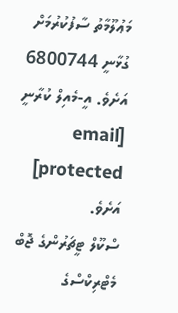މަޢުލޫމާތު ސާފުކުރުމަށް ގުޅާނީ 6800744 އަށެވެ. އީ-މެއިލް ކުރާނީ [email protected] އަށެވެ.
ސްކޫލް ޓީޗަރުންގެ ޖޮބް މެޓްރިކްސްގެ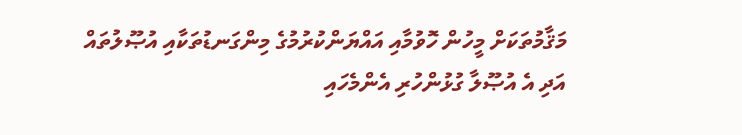މަޤާމުތަކަށް މީހުން ހޮވުމާއި އައްޔަންކުރުމުގެ މިންގަނޑުތަކާއި އުޞޫލުތައް އަދި އެ އުޞޫލާ ގުޅުންހުރި އެންމެހައި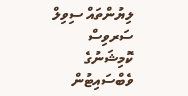ލިޔުންތައް ސިވިލް ސަރވިސް ކޮމިޝަނުގެ ވެބްސައިޓުން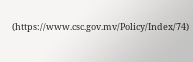(https://www.csc.gov.mv/Policy/Index/74)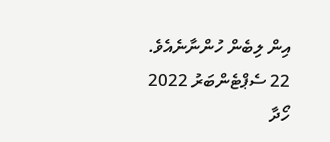އިން ލިބެން ހުންނާނެއެވެ.
22 ސެޕްޓެންބަރު 2022
ހޯދާ